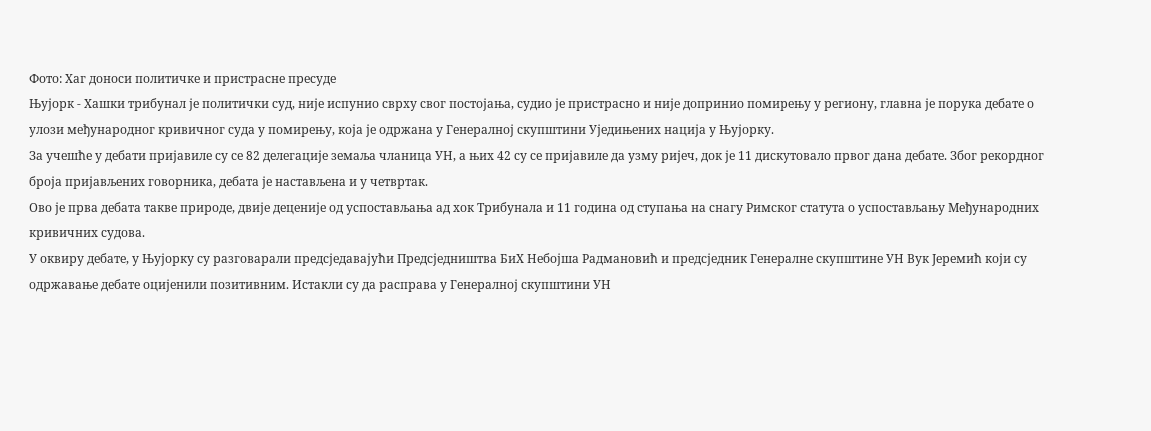Фото: Хаг доноси политичке и пристрасне пресуде
Њујорк - Хашки трибунал је политички суд, није испунио сврху свог постојања, судио је пристрасно и није допринио помирењу у региону, главна је порука дебате о улози међународног кривичног суда у помирењу, која је одржана у Генералној скупштини Уједињених нација у Њујорку.
За учешће у дебати пријавиле су се 82 делегације земаља чланица УН, а њих 42 су се пријавиле да узму ријеч, док је 11 дискутовало првог дана дебате. Због рекордног броја пријављених говорника, дебата је настављена и у четвртак.
Ово је прва дебата такве природе, двије деценије од успостављања ад хок Трибунала и 11 година од ступања на снагу Римског статута о успостављању Међународних кривичних судова.
У оквиру дебате, у Њујорку су разговарали предсједавајући Предсједништва БиХ Небојша Радмановић и предсједник Генералне скупштине УН Вук Јеремић који су одржавање дебате оцијенили позитивним. Истакли су да расправа у Генералној скупштини УН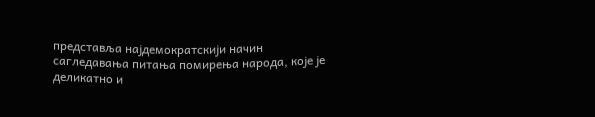представља најдемократскији начин сагледавања питања помирења народа, које је деликатно и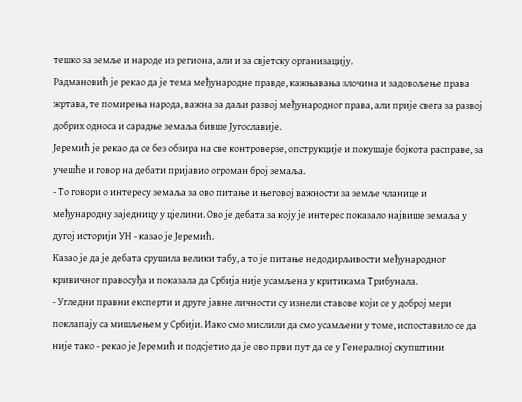тешко за земље и народе из региона, али и за свјетску организацију.
Радмановић је рекао да је тема међународне правде, кажњавања злочина и задовољење права жртава, те помирења народа, важна за даљи развој међународног права, али прије свега за развој добрих односа и сарадње земаља бивше Југославије.
Јеремић је рекао да се без обзира на све контроверзе, опструкције и покушаје бојкота расправе, за учешће и говор на дебати пријавио огроман број земаља.
- То говори о интересу земаља за ово питање и његовој важности за земље чланице и међународну заједницу у цјелини. Ово је дебата за коју је интерес показало највише земаља у дугој историји УН - казао је Јеремић.
Казао је да је дебата срушила велики табу, а то је питање недодирљивости међународног кривичног правосуђа и показала да Србија није усамљена у критикама Трибунала.
- Угледни правни експерти и друге јавне личности су изнели ставове који се у доброј мери поклапају са мишљењем у Србији. Иако смо мислили да смо усамљени у томе, испоставило се да није тако - рекао је Јеремић и подсјетио да је ово први пут да се у Генералној скупштини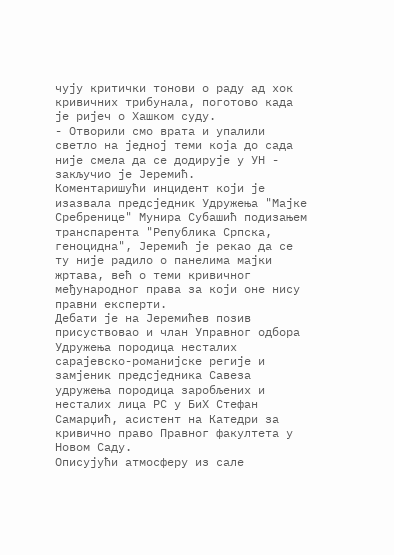чују критички тонови о раду ад хок кривичних трибунала, поготово када је ријеч о Хашком суду.
- Отворили смо врата и упалили светло на једној теми која до сада није смела да се додирује у УН - закључио је Јеремић.
Коментаришући инцидент који је изазвала предсједник Удружења "Мајке Сребренице" Мунира Субашић подизањем транспарента "Република Српска, геноцидна", Јеремић је рекао да се ту није радило о панелима мајки жртава, већ о теми кривичног међународног права за који оне нису правни експерти.
Дебати је на Јеремићев позив присуствовао и члан Управног одбора Удружења породица несталих сарајевско-романијске регије и замјеник предсједника Савеза удружења породица заробљених и несталих лица РС у БиХ Стефан Самарџић, асистент на Катедри за кривично право Правног факултета у Новом Саду.
Описујући атмосферу из сале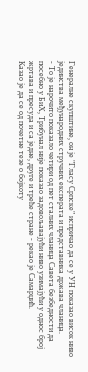Генералне скупштине, он је "Гласу Српске" испричао да се у УН показао висок ниво јединства међународних стручних експерата и представника држава чланица.
- То је нарочито показало четири од пет сталних чланица Савета безбедности да посебно у БиХ, Трибунал није показао задовољавајући ниво узимајући у однос број жртава и пресуда и са једне, друге и треће стране - рекао је Самарџић.
Казао је да се од почетне тезе о бојкоту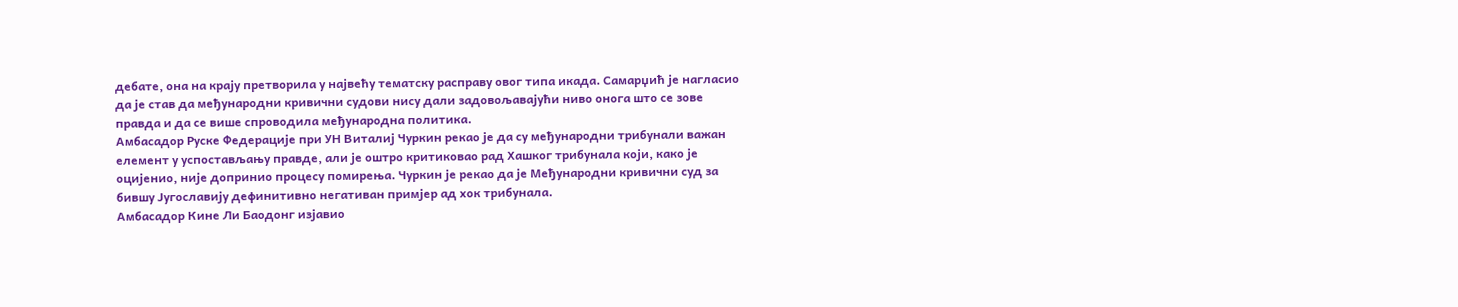дебате, она на крају претворила у највећу тематску расправу овог типа икада. Самарџић је нагласио да је став да међународни кривични судови нису дали задовољавајући ниво онога што се зове правда и да се више спроводила међународна политика.
Амбасадор Руске Федерације при УН Виталиј Чуркин рекао је да су међународни трибунали важан елемент у успостављању правде, али је оштро критиковао рад Хашког трибунала који, како је оцијенио, није допринио процесу помирења. Чуркин је рекао да је Међународни кривични суд за бившу Југославију дефинитивно негативан примјер ад хок трибунала.
Амбасадор Кине Ли Баодонг изјавио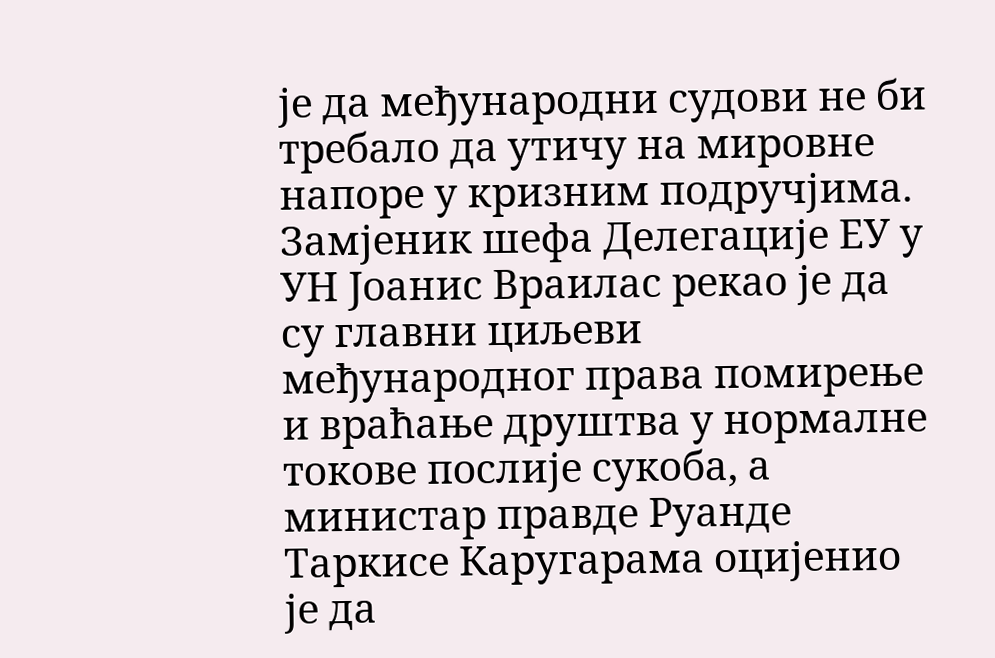је да међународни судови не би требало да утичу на мировне напоре у кризним подручјима.
Замјеник шефа Делегације ЕУ у УН Јоанис Враилас рекао је да су главни циљеви међународног права помирење и враћање друштва у нормалне токове послије сукоба, а министар правде Руанде Таркисе Каругарама оцијенио је да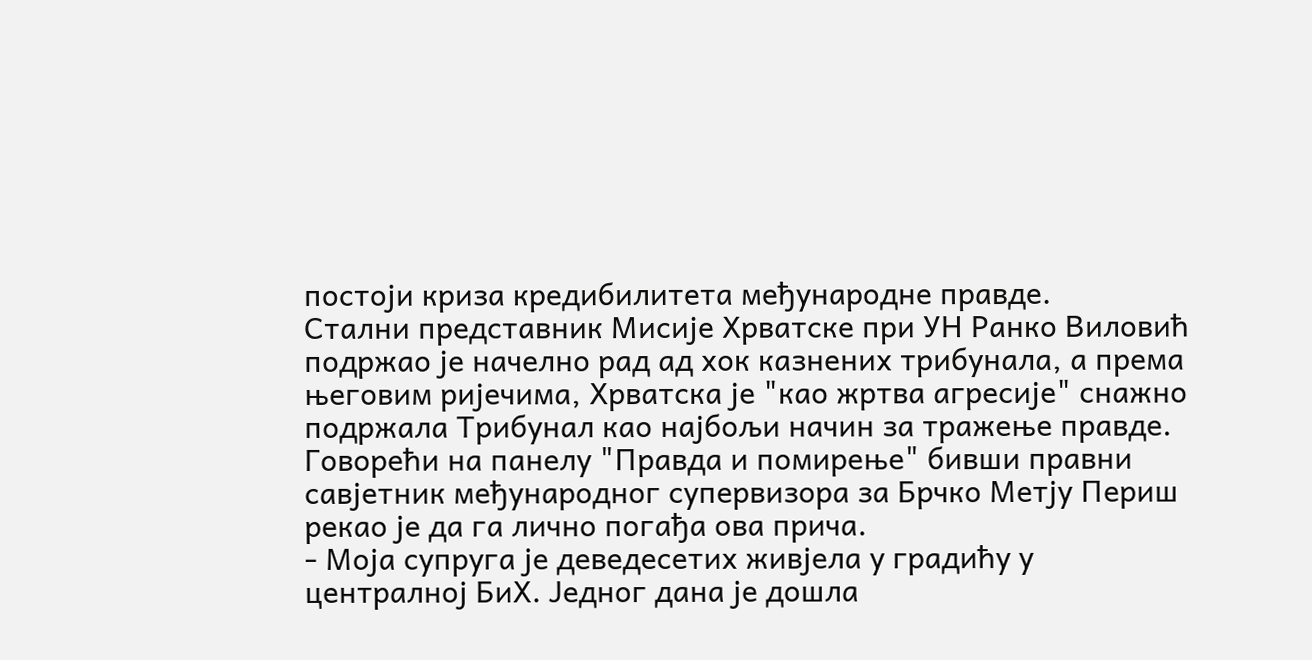постоји криза кредибилитета међународне правде.
Стални представник Мисије Хрватске при УН Ранко Виловић подржао је начелно рад ад хок казнених трибунала, а према његовим ријечима, Хрватска је "као жртва агресије" снажно подржала Трибунал као најбољи начин за тражење правде.
Говорећи на панелу "Правда и помирење" бивши правни савјетник међународног супервизора за Брчко Метју Периш рекао је да га лично погађа ова прича.
- Моја супруга је деведесетих живјела у градићу у централној БиХ. Једног дана је дошла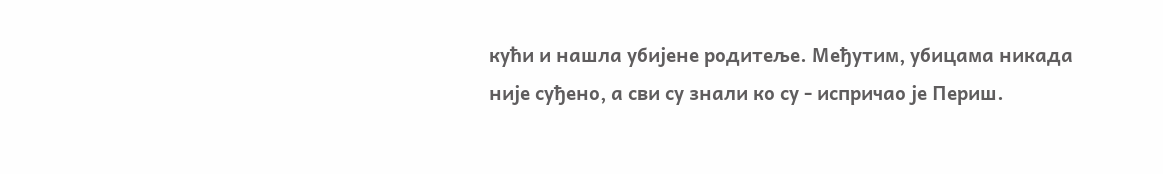кући и нашла убијене родитеље. Међутим, убицама никада није суђено, а сви су знали ко су - испричао је Периш.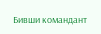Бивши командант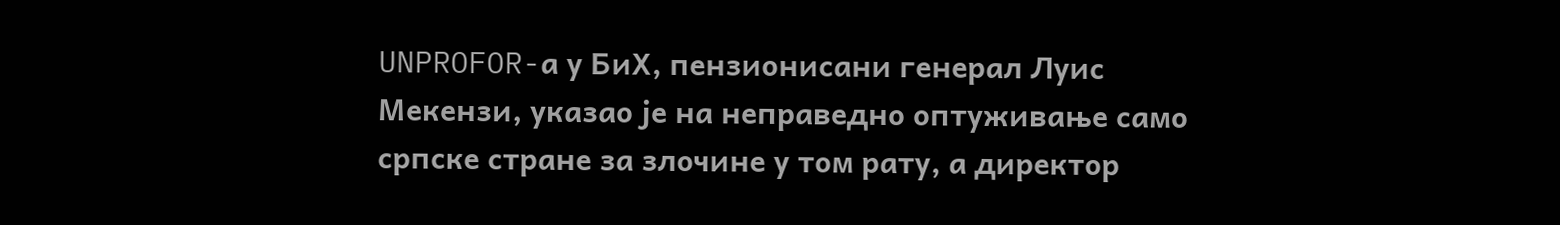UNPROFOR-а у БиХ, пензионисани генерал Луис Мекензи, указао је на неправедно оптуживање само српске стране за злочине у том рату, а директор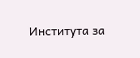Института за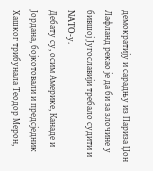демократију и сарадњу из Париза Џон Лафланд рекао је да би за злочине у бившој Југославији требало судити и NATO-у.
Дебату су, осим Америке, Канаде и Јордана, бојкотовали и предсједник Хашког трибунала Теодор Мерон,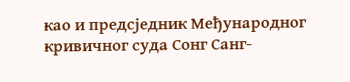као и предсједник Међународног кривичног суда Сонг Санг-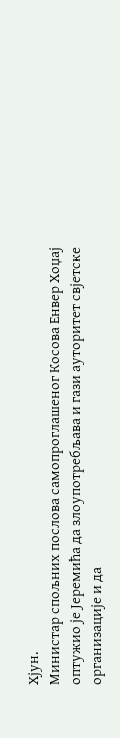Хјун.
Министар спољних послова самопроглашеног Косова Енвер Хоџај оптужио је Јеремића да злоупотребљава и гази ауторитет свјетске организације и да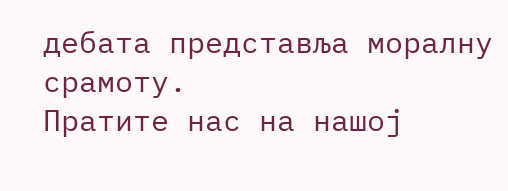дебата представља моралну срамоту.
Пратите нас на нашој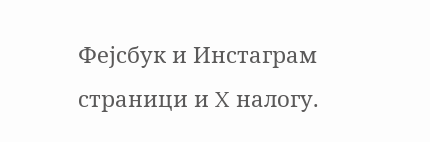Фејсбук и Инстаграм страници и X налогу.